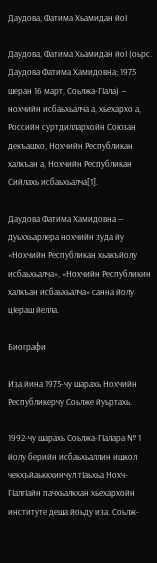Даудова, Фатима Хьамидан йоӀ

Даудова, Фатима Хьамидан йоӀ (оьрс. Даудова Фатима Хамидовна; 1975 шеран 16 март, Соьлжа-ГӀала) — нохчийн исбаьхьалча а, хьехархо а, Российн суртдиллархойн Союзан декъашхо, Нохчийн Республикан халкъан а, Нохчийн Республикан Сийлахь исбаьхьалча[1].

Даудова Фатима Хамидовна — дуьххьарлера нохчийн зуда йу «Нохчийн Республикан хьакъйолу исбаьхьалча», «Нохчийн Республикин халкъан исбаьхьалча» санна йолу цӀераш йелла.

Биографи

Иза йина 1975-чу шарахь Нохчийн Республикерчу Соьлже йуьртахь.

1992-чу шарахь Соьлжа-ГӀалара № 1 йолу берийн исбаьхьаллин ишкол чекхъйаьккхинчул тӀаьхьа Нохч-ГӀалгӀайн пачхьалкхан хьехархойн институте деша йоьду иза. Соьлж-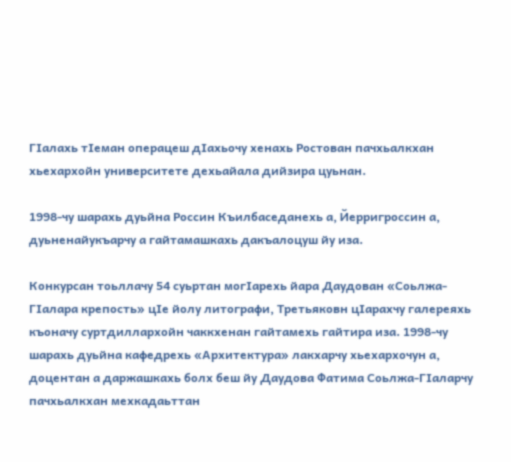ГӀалахь тӀеман операцеш дӀахьочу хенахь Ростован пачхьалкхан хьехархойн университете дехьайала дийзира цуьнан.

1998-чу шарахь дуьйна Россин Къилбаседанехь а, Йерригроссин а, дуьненайукъарчу а гайтамашкахь дакъалоцуш йу иза.

Конкурсан тоьллачу 54 суьртан могӀарехь йара Даудован «Соьлжа-ГӀалара крепость» цӀе йолу литографи, Третьяковн цӀарахчу галереяхь къоначу суртдиллархойн чаккхенан гайтамехь гайтира иза. 1998-чу шарахь дуьйна кафедрехь «Архитектура» лакхарчу хьехархочун а, доцентан а даржашкахь болх беш йу Даудова Фатима Соьлжа-ГӀаларчу пачхьалкхан мехкадаьттан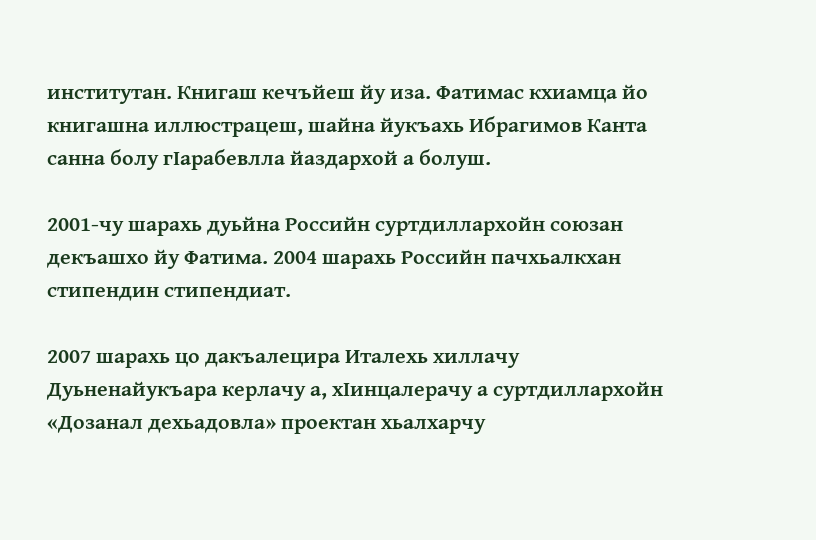институтан. Книгаш кечъйеш йу иза. Фатимас кхиамца йо книгашна иллюстрацеш, шайна йукъахь Ибрагимов Канта санна болу гӀарабевлла йаздархой а болуш.

2001-чу шарахь дуьйна Российн суртдиллархойн союзан декъашхо йу Фатима. 2004 шарахь Российн пачхьалкхан стипендин стипендиат.

2007 шарахь цо дакъалецира Италехь хиллачу Дуьненайукъара керлачу а, хӀинцалерачу а суртдиллархойн «Дозанал дехьадовла» проектан хьалхарчу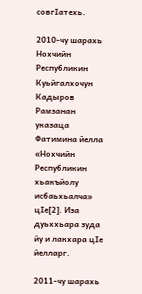совгӀатехь.

2010-чу шарахь Нохчийн Республикин Куьйгалхочун Кадыров Рамзанан указаца Фатимина йелла «Нохчийн Республикин хьакъйолу исбаьхьалча» цӀе[2]. Иза дуьххьара зуда йу и лакхара цӀе йелларг.

2011-чу шарахь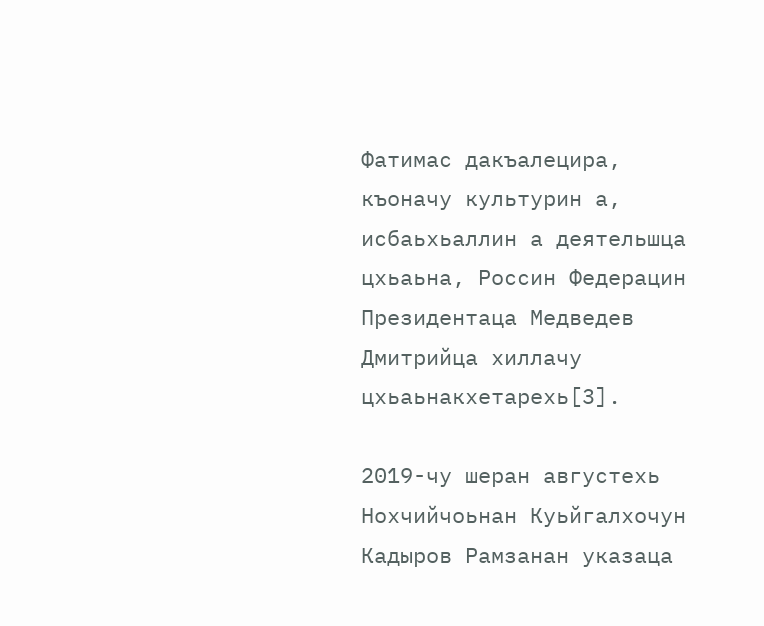Фатимас дакъалецира, къоначу культурин а, исбаьхьаллин а деятельшца цхьаьна, Россин Федерацин Президентаца Медведев Дмитрийца хиллачу цхьаьнакхетарехь[3].

2019-чу шеран августехь Нохчийчоьнан Куьйгалхочун Кадыров Рамзанан указаца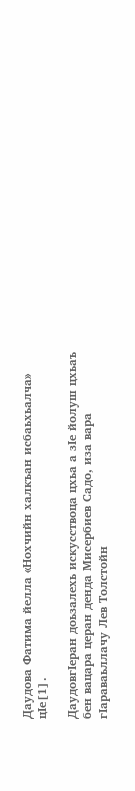Даудова Фатима йелла «Нохчийн халкъан исбаьхьалча» цӀе[1].

ДаудовгӀеран доьзалехь искусствоца цхьа а зӀе йолуш цхьаъ бен вацара церан денда Мисербиев Садо, иза вара гӀараваьллачу Лев Толстойн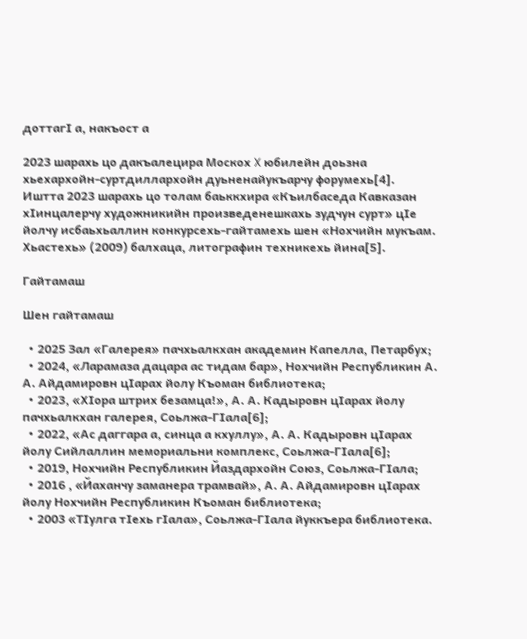доттагӀ а, накъост а

2023 шарахь цо дакъалецира Москох X юбилейн доьзна хьехархойн-суртдиллархойн дуьненайукъарчу форумехь[4]. Иштта 2023 шарахь цо толам баьккхира «Къилбаседа Кавказан хӀинцалерчу художникийн произведенешкахь зудчун сурт» цӀе йолчу исбаьхьаллин конкурсехь-гайтамехь шен «Нохчийн мукъам. Хьастехь» (2009) балхаца, литографин техникехь йина[5].

Гайтамаш

Шен гайтамаш

  • 2025 Зал «Галерея» пачхьалкхан академин Капелла, Петарбух;
  • 2024, «Ларамаза дацара ас тидам бар», Нохчийн Республикин А. А. Айдамировн цӀарах йолу Къоман библиотека;
  • 2023, «ХӀора штрих безамца!», А. А. Кадыровн цӀарах йолу пачхьалкхан галерея, Соьлжа-ГӀала[6];
  • 2022, «Ас даггара а, синца а кхуллу», А. А. Кадыровн цӀарах йолу Сийлаллин мемориальни комплекс, Соьлжа-ГӀала[6];
  • 2019, Нохчийн Республикин Йаздархойн Союз, Соьлжа-ГӀала;
  • 2016 , «Йаханчу заманера трамвай», А. А. Айдамировн цӀарах йолу Нохчийн Республикин Къоман библиотека;
  • 2003 «ТӀулга тӀехь гӀала», Соьлжа-ГӀала йуккъера библиотека.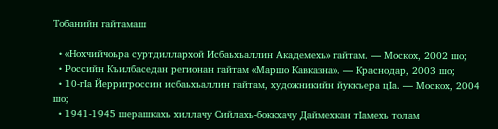Тобанийн гайтамаш

  • «Нохчийчоьра суртдиллархой Исбаьхьаллин Академехь» гайтам. — Москох, 2002 шо;
  • Российн Къилбаседан регионан гайтам «Маршо Кавказна». — Краснодар, 2003 шо;
  • 10-гӀа Йерригроссин исбаьхьаллин гайтам, художникийн йуккъера цӀа. — Москох, 2004 шо;
  • 1941-1945 шерашкахь хиллачу Сийлахь-боккхачу Даймехкан тӀамехь толам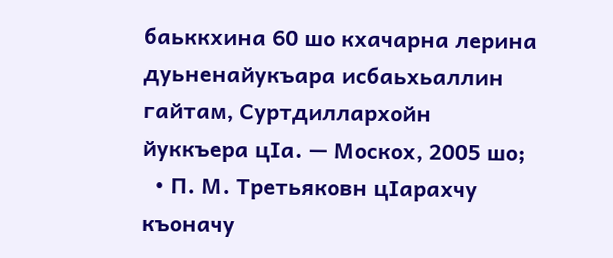баьккхина 60 шо кхачарна лерина дуьненайукъара исбаьхьаллин гайтам, Суртдиллархойн йуккъера цӀа. — Москох, 2005 шо;
  • П. М. Третьяковн цӀарахчу къоначу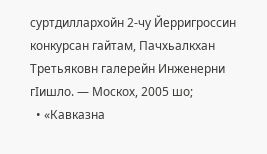суртдиллархойн 2-чу Йерригроссин конкурсан гайтам, Пачхьалкхан Третьяковн галерейн Инженерни гӀишло. — Москох, 2005 шо;
  • «Кавказна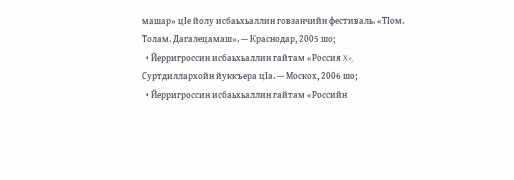машар» цӀе йолу исбаьхьаллин говзанчийн фестиваль. «ТӀом. Толам. Дагалецамаш». — Краснодар, 2005 шо;
  • Йерригроссин исбаьхьаллин гайтам «Россия X», Суртдиллархойн йуккъера цӀа. — Москох, 2006 шо;
  • Йерригроссин исбаьхьаллин гайтам «Российн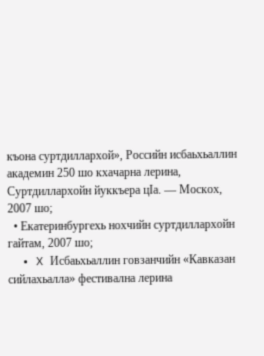къона суртдиллархой», Российн исбаьхьаллин академин 250 шо кхачарна лерина, Суртдиллархойн йуккъера цӀа. — Москох, 2007 шо;
  • Екатеринбургехь нохчийн суртдиллархойн гайтам, 2007 шо;
  • X Исбаьхьаллин говзанчийн «Кавказан сийлахьалла» фестивална лерина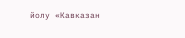йолу «Кавказан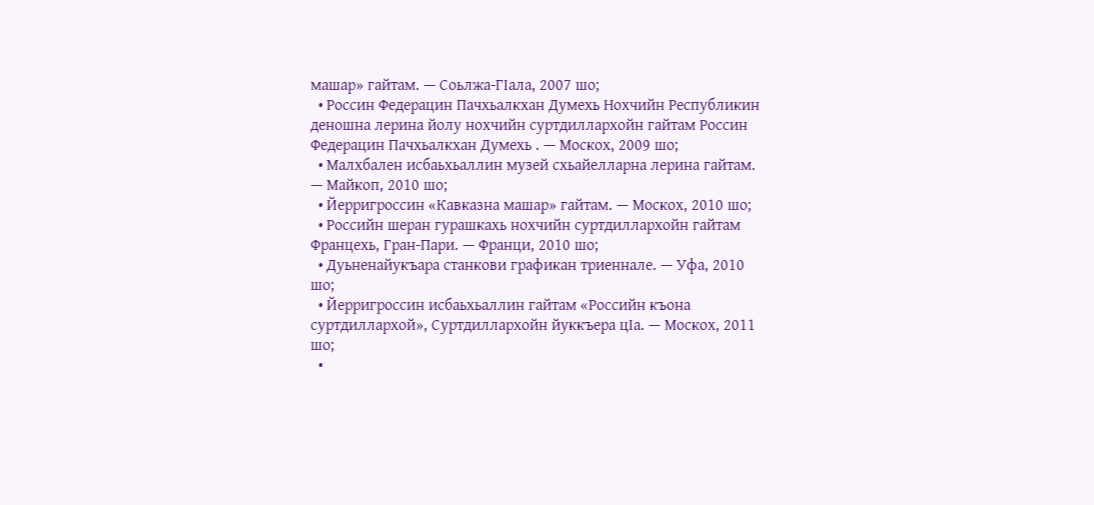машар» гайтам. — Соьлжа-ГӀала, 2007 шо;
  • Россин Федерацин Пачхьалкхан Думехь Нохчийн Республикин деношна лерина йолу нохчийн суртдиллархойн гайтам Россин Федерацин Пачхьалкхан Думехь . — Москох, 2009 шо;
  • Малхбален исбаьхьаллин музей схьайелларна лерина гайтам. — Майкоп, 2010 шо;
  • Йерригроссин «Кавказна машар» гайтам. — Москох, 2010 шо;
  • Российн шеран гурашкахь нохчийн суртдиллархойн гайтам Францехь, Гран-Пари. — Франци, 2010 шо;
  • Дуьненайукъара станкови графикан триеннале. — Уфа, 2010 шо;
  • Йерригроссин исбаьхьаллин гайтам «Российн къона суртдиллархой», Суртдиллархойн йуккъера цӀа. — Москох, 2011 шо;
  •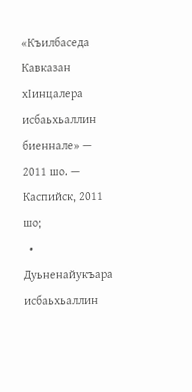«Къилбаседа Кавказан хӀинцалера исбаьхьаллин биеннале» — 2011 шо. — Каспийск, 2011 шо;
  • Дуьненайукъара исбаьхьаллин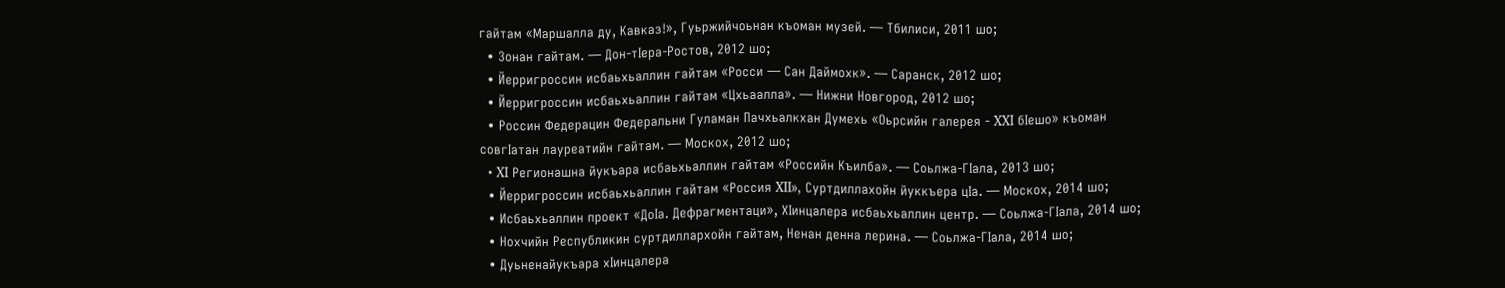гайтам «Маршалла ду, Кавказ!», Гуьржийчоьнан къоман музей. — Тбилиси, 2011 шо;
  • Зонан гайтам. — Дон-тӀера-Ростов, 2012 шо;
  • Йерригроссин исбаьхьаллин гайтам «Росси — Сан Даймохк». — Саранск, 2012 шо;
  • Йерригроссин исбаьхьаллин гайтам «Цхьаалла». — Нижни Новгород, 2012 шо;
  • Россин Федерацин Федеральни Гуламан Пачхьалкхан Думехь «Оьрсийн галерея - XXI бӀешо» къоман совгӀатан лауреатийн гайтам. — Москох, 2012 шо;
  • XI Регионашна йукъара исбаьхьаллин гайтам «Российн Къилба». — Соьлжа-ГӀала, 2013 шо;
  • Йерригроссин исбаьхьаллин гайтам «Россия XII», Суртдиллахойн йуккъера цӀа. — Москох, 2014 шо;
  • Исбаьхьаллин проект «ДоӀа. Дефрагментаци», ХӀинцалера исбаьхьаллин центр. — Соьлжа-ГӀала, 2014 шо;
  • Нохчийн Республикин суртдиллархойн гайтам, Ненан денна лерина. — Соьлжа-ГӀала, 2014 шо;
  • Дуьненайукъара хӀинцалера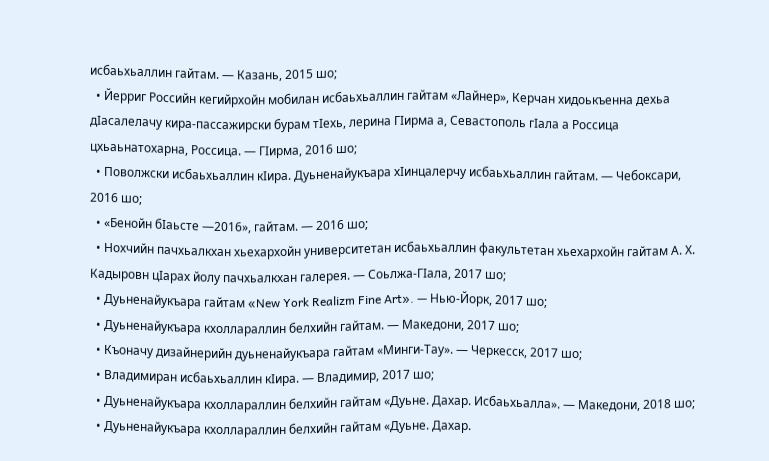исбаьхьаллин гайтам. — Казань, 2015 шо;
  • Йерриг Российн кегийрхойн мобилан исбаьхьаллин гайтам «Лайнер», Керчан хидоькъенна дехьа дӀасалелачу кира-пассажирски бурам тӀехь, лерина ГӀирма а, Севастополь гӀала а Россица цхьаьнатохарна, Россица. — ГӀирма, 2016 шо;
  • Поволжски исбаьхьаллин кӀира. Дуьненайукъара хӀинцалерчу исбаьхьаллин гайтам. — Чебоксари, 2016 шо;
  • «Бенойн бӀаьсте —2016», гайтам. — 2016 шо;
  • Нохчийн пачхьалкхан хьехархойн университетан исбаьхьаллин факультетан хьехархойн гайтам А. Х. Кадыровн цӀарах йолу пачхьалкхан галерея. — Соьлжа-ГӀала, 2017 шо;
  • Дуьненайукъара гайтам «New York Realizm Fine Art». — Нью-Йорк, 2017 шо;
  • Дуьненайукъара кхоллараллин белхийн гайтам. — Македони, 2017 шо;
  • Къоначу дизайнерийн дуьненайукъара гайтам «Минги-Тау». — Черкесск, 2017 шо;
  • Владимиран исбаьхьаллин кӀира. — Владимир, 2017 шо;
  • Дуьненайукъара кхоллараллин белхийн гайтам «Дуьне. Дахар. Исбаьхьалла». — Македони, 2018 шо;
  • Дуьненайукъара кхоллараллин белхийн гайтам «Дуьне. Дахар.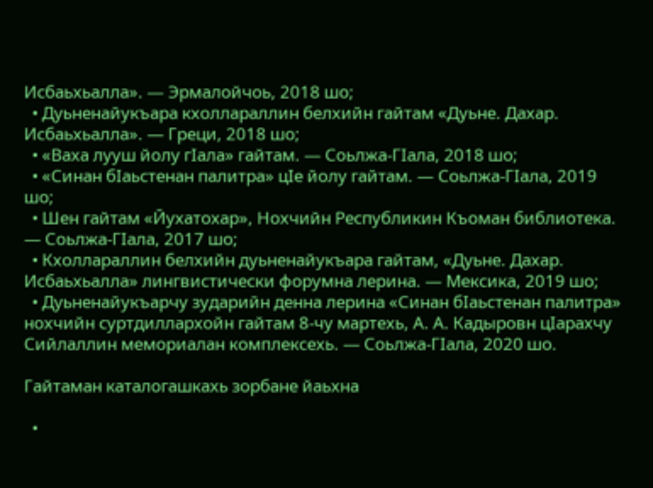Исбаьхьалла». — Эрмалойчоь, 2018 шо;
  • Дуьненайукъара кхоллараллин белхийн гайтам «Дуьне. Дахар. Исбаьхьалла». — Греци, 2018 шо;
  • «Ваха лууш йолу гӀала» гайтам. — Соьлжа-ГӀала, 2018 шо;
  • «Синан бӀаьстенан палитра» цӀе йолу гайтам. — Соьлжа-ГӀала, 2019 шо;
  • Шен гайтам «Йухатохар», Нохчийн Республикин Къоман библиотека. — Соьлжа-ГӀала, 2017 шо;
  • Кхоллараллин белхийн дуьненайукъара гайтам, «Дуьне. Дахар. Исбаьхьалла» лингвистически форумна лерина. — Мексика, 2019 шо;
  • Дуьненайукъарчу зударийн денна лерина «Синан бӀаьстенан палитра» нохчийн суртдиллархойн гайтам 8-чу мартехь, А. А. Кадыровн цӀарахчу Сийлаллин мемориалан комплексехь. — Соьлжа-ГӀала, 2020 шо.

Гайтаман каталогашкахь зорбане йаьхна

  •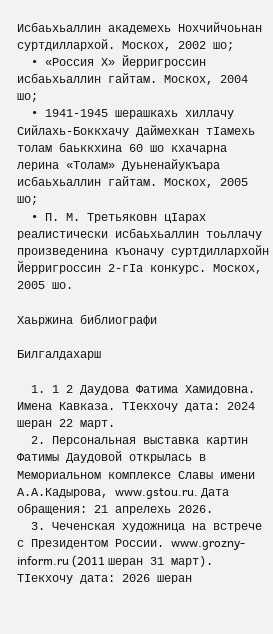Исбаьхьаллин академехь Нохчийчоьнан суртдиллархой. Москох, 2002 шо;
  • «Россия Х» Йерригроссин исбаьхьаллин гайтам. Москох, 2004 шо;
  • 1941-1945 шерашкахь хиллачу Сийлахь-Боккхачу Даймехкан тӀамехь толам баьккхина 60 шо кхачарна лерина «Толам» Дуьненайукъара исбаьхьаллин гайтам. Москох, 2005 шо;
  • П. М. Третьяковн цӀарах реалистически исбаьхьаллин тоьллачу произведенина къоначу суртдиллархойн Йерригроссин 2-гӀа конкурс. Москох, 2005 шо.

Хаьржина библиографи

Билгалдахарш

  1. 1 2 Даудова Фатима Хамидовна. Имена Кавказа. ТӀекхочу дата: 2024 шеран 22 март.
  2. Персональная выставка картин Фатимы Даудовой открылась в Мемориальном комплексе Славы имени А.А.Кадырова, www.gstou.ru. Дата обращения: 21 апрелехь 2026.
  3. Чеченская художница на встрече с Президентом России. www.grozny-inform.ru (2011 шеран 31 март). ТӀекхочу дата: 2026 шеран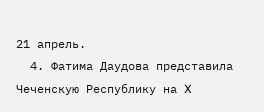21 апрель.
  4. Фатима Даудова представила Чеченскую Республику на X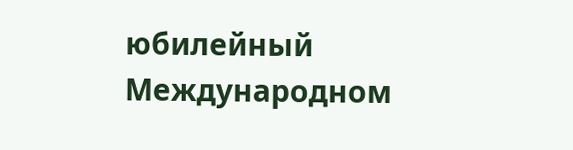юбилейный Международном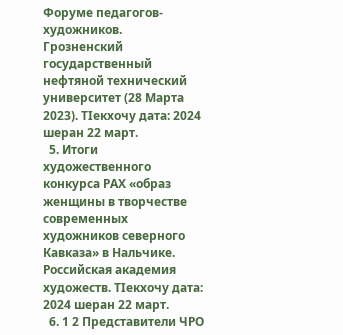Форуме педагогов-художников. Грозненский государственный нефтяной технический университет (28 Марта 2023). ТӀекхочу дата: 2024 шеран 22 март.
  5. Итоги художественного конкурса РАХ «образ женщины в творчестве современных художников северного Кавказа» в Нальчике. Российская академия художеств. ТӀекхочу дата: 2024 шеран 22 март.
  6. 1 2 Представители ЧРО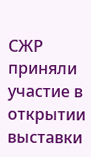СЖР приняли участие в открытии выставки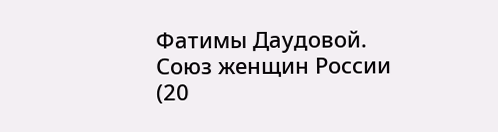Фатимы Даудовой. Союз женщин России (20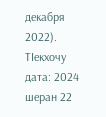декабря 2022). ТӀекхочу дата: 2024 шеран 22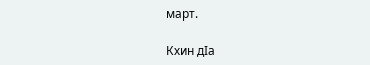март.

Кхин дӀа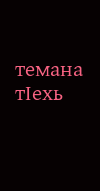темана тӀехь